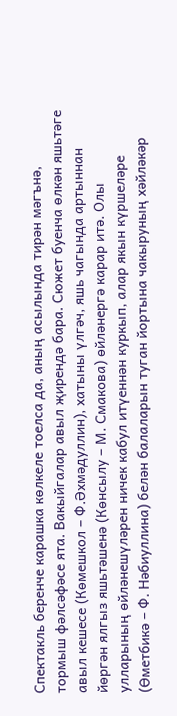Спектакль беренче карашка көлкеле тоелса да, аның асылында тирән мәгънә, тормыш фәлсәфәсе ята. Вакыйгалар авыл җирендә бара. Сюжет буенча өлкән яшьтәге авыл кешесе (Көмешкол – Ф.Әхмәдуллин), хатыны үлгәч, яшь чагында артыннан йөргән ялгыз яшьтәшенә (Көнсылу – М. Смакова) өйләнергә карар итә. Олы улларының өйләнешүләрен ничек кабул итүеннән куркып, алар якын күршеләре (Өметбикә – Ф. Нәбиуллина) белән балаларын туган йортына чакыруның хәйләкәр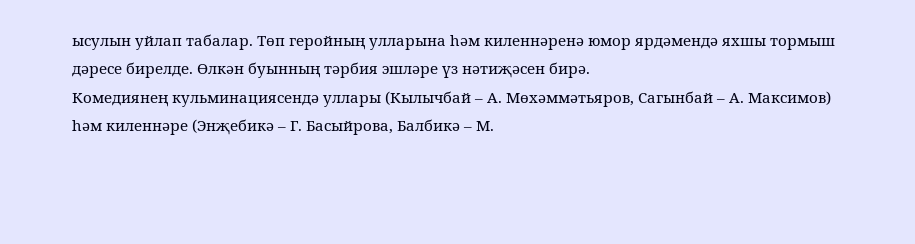ысулын уйлап табалар. Төп геройның улларына һәм киленнәренә юмор ярдәмендә яхшы тормыш дәресе бирелде. Өлкән буынның тәрбия эшләре үз нәтиҗәсен бирә.
Комедиянең кульминациясендә уллары (Кылычбай – А. Мөхәммәтьяров, Сагынбай – А. Максимов) һәм киленнәре (Энҗебикә – Г. Басыйрова, Балбикә – М.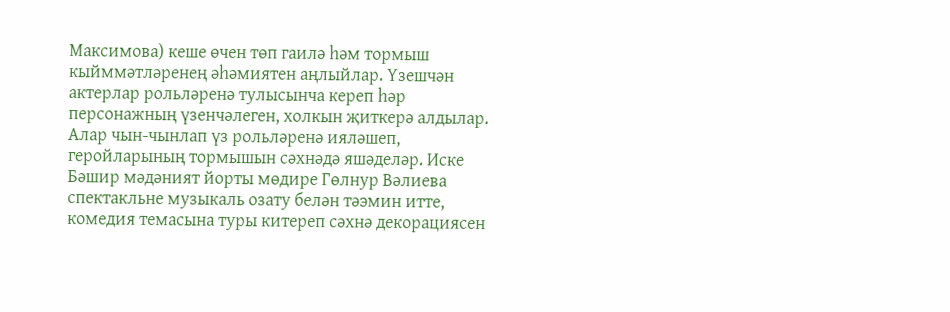Максимова) кеше өчен төп гаилә һәм тормыш кыйммәтләренең әһәмиятен аңлыйлар. Үзешчән актерлар рольләренә тулысынча кереп һәр персонажның үзенчәлеген, холкын җиткерә алдылар. Алар чын-чынлап үз рольләренә ияләшеп, геройларының тормышын сәхнәдә яшәделәр. Иске Бәшир мәдәният йорты мөдире Гөлнур Вәлиева спектакльне музыкаль озату белән тәэмин итте, комедия темасына туры китереп сәхнә декорациясен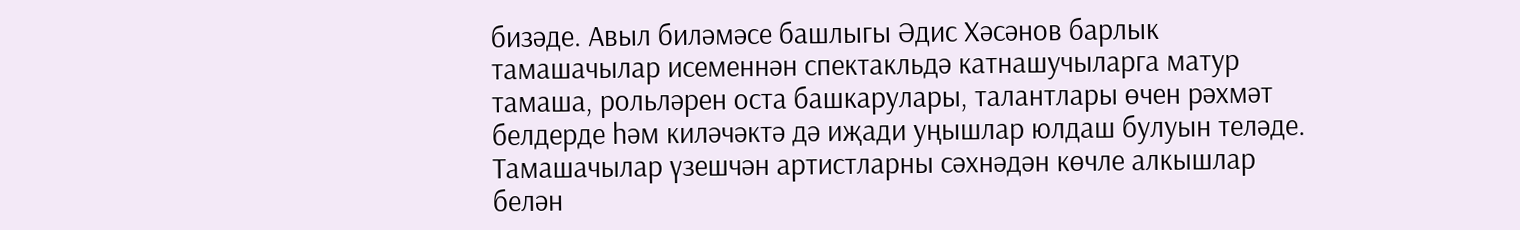бизәде. Авыл биләмәсе башлыгы Әдис Хәсәнов барлык тамашачылар исеменнән спектакльдә катнашучыларга матур тамаша, рольләрен оста башкарулары, талантлары өчен рәхмәт белдерде һәм киләчәктә дә иҗади уңышлар юлдаш булуын теләде. Тамашачылар үзешчән артистларны сәхнәдән көчле алкышлар белән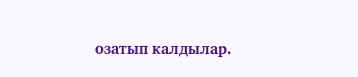озатып калдылар.